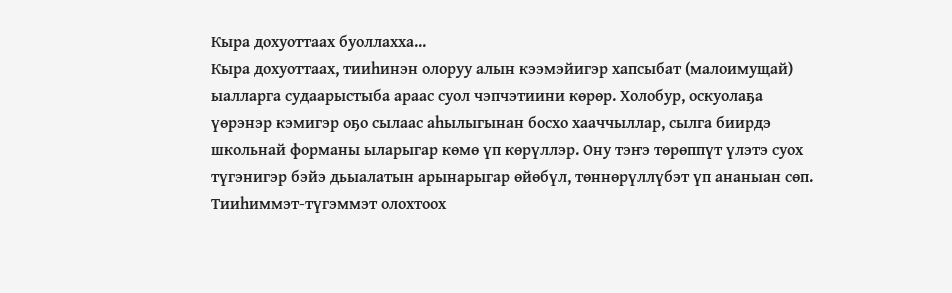Кыра дохуоттаах буоллахха...
Кыра дохуоттаах, тииһинэн олоруу алын кээмэйигэр хапсыбат (малоимущай) ыалларга судаарыстыба араас суол чэпчэтиини көрөр. Холобур, оскуолаҕа үөрэнэр кэмигэр оҕо сылаас аһылыгынан босхо хааччыллар, сылга биирдэ школьнай форманы ыларыгар көмө үп көрүллэр. Ону тэҥэ төрөппүт үлэтэ суох түгэнигэр бэйэ дьыалатын арынарыгар өйөбүл, төннөрүллүбэт үп ананыан сөп.
Тииһиммэт-түгэммэт олохтоох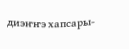диэҥҥэ хапсары-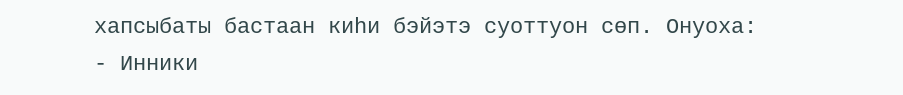хапсыбаты бастаан киһи бэйэтэ суоттуон сөп. Онуоха:
- Инники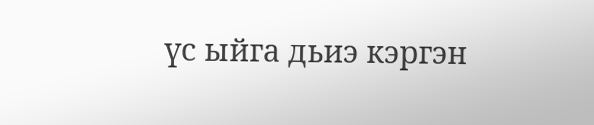үс ыйга дьиэ кэргэн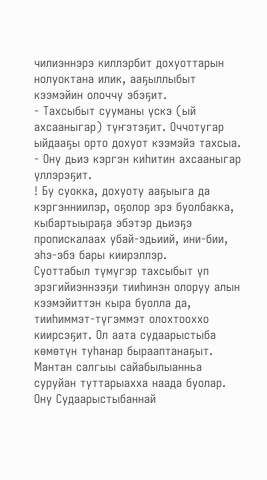чилиэннэрэ киллэрбит дохуоттарын нолуоктана илик, ааҕыллыбыт кээмэйин олоччу эбэҕит.
- Тахсыбыт сууманы үскэ (ый ахсааныгар) түҥэтэҕит. Оччотугар ыйдааҕы орто дохуот кээмэйэ тахсыа.
- Ону дьиэ кэргэн киһитин ахсааныгар үллэрэҕит.
! Бу суокка, дохуоту ааҕыыга да кэргэнниилэр, оҕолор эрэ буолбакка, кыбартыыраҕа эбэтэр дьиэҕэ пропискалаах убай-эдьиий, ини-бии, эһэ-эбэ бары киирэллэр.
Суоттабыл түмүгэр тахсыбыт үп эрэгийиэннээҕи тииһинэн олоруу алын кээмэйиттэн кыра буолла да, тииһиммэт-түгэммэт олохтооххо киирсэҕит. Ол аата судаарыстыба көмөтүн туһанар бырааптанаҕыт.
Мантан салгыы сайабылыанньа суруйан туттарыахха наада буолар. Ону Судаарыстыбаннай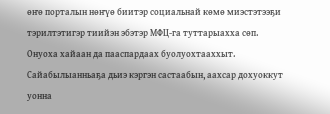өҥө порталын нөҥүө биитэр социальнай көмө миэстэтээҕи тэрилтэтигэр тиийэн эбэтэр МФЦ-га туттарыахха сөп. Онуоха хайаан да пааспардаах буолуохтааххыт. Сайабылыанньаҕа дьиэ кэргэн састаабын, аахсар дохуоккут уонна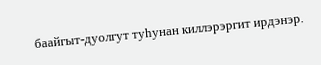баайгыт-дуолгут туһунан киллэрэргит ирдэнэр.